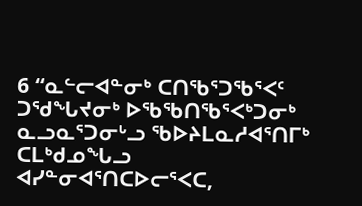6 “ᓇᓪᓕᐊᓐᓂᒃ ᑕᑎᖃᕐᑐᖃᕐᐸᑦ ᑐᖁᖓᔪᓂᒃ ᐅᖃᖃᑎᖃᕐᐸᒃᑐᓂᒃ ᓇᓗᓇᕐᑐᓂᒡᓗ ᖃᐅᔨᒪᓇᓱᐊᕐᑎᒥᒃ ᑕᒪᒃᑯᓄᖓᓗ ᐊᓯᓐᓂᐊᕐᑎᑕᐅᓕᕐᐸᑕ,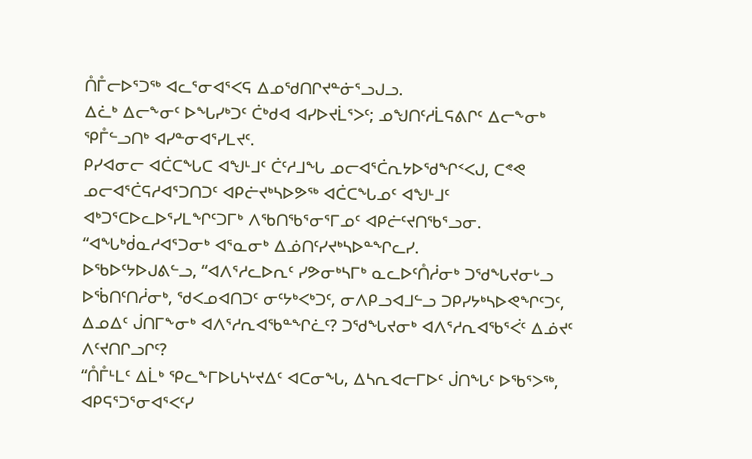ᑍᒤᓕᐅᕐᑐᖅ ᐊᓚᕐᓂᐊᕐᐸᕋ ᐃᓄᖁᑎᒋᔪᓐᓃᕐᓗᒍᓗ.
ᐃᓛᒃ ᐃᓕᖕᓂᑦ ᐅᖓᓯᒃᑐᑦ ᑖᒃᑯᐊ ᐊᓯᐅᔪᒫᕐᐳᑦ; ᓄᖑᑎᑦᓱᒫᕋᕕᒋᑦ ᐃᓕᖕᓂᒃ ᕿᒤᓪᓗᑎᒃ ᐊᓯᓐᓂᐊᕐᓯᒪᔪᑦ.
ᑭᓯᐊᓂᓕ ᐊᑖᑕᖓᑕ ᐊᖑᒻᒧᑦ ᑖᑦᓱᒧᖓ ᓄᓕᐊᕐᑖᕆᔭᐅᖁᖏᑉᐸᒍ, ᑕᕝᕙ ᓄᓕᐊᕐᑖᕋᓱᐊᕐᑐᑎᑐᑦ ᐊᑭᓖᔪᒃᓴᐅᕗᖅ ᐊᑖᑕᖓᓄᑦ ᐊᖑᒻᒧᑦ ᐊᒃᑐᕐᑕᐅᓚᐅᕐᓯᒪᖏᑦᑐᒥᒃ ᐱᖃᑎᖃᕐᓂᕐᒥᓄᑦ ᐊᑭᓖᑦᔪᑎᖃᕐᓗᓂ.
“ᐊᖓᒃᑰᓇᓱᐊᕐᑐᓂᒃ ᐊᕐᓇᓂᒃ ᐃᓅᑎᑦᓯᔪᒃᓴᐅᓐᖏᓚᓯ.
ᐅᖃᐅᑦᔭᐅᒍᕕᓪᓗ, “ᐊᐱᕐᓱᓚᐅᕆᑦ ᓯᕗᓂᒃᓴᒥᒃ ᓇᓚᐅᑦᑍᓲᓂᒃ ᑐᖁᖓᔪᓂᒡᓗ ᐅᖄᑎᑦᑎᓲᓂᒃ, ᖁᐸᓄᐊᑎᑐᑦ ᓂᑦᔭᒃᐸᒃᑐᑦ, ᓂᐱᑭᓗᐊᒧᓪᓗ ᑐᑭᓯᔭᒃᓴᐅᕙᖏᑦᑐᑦ, ᐃᓄᐃᑦ ᒎᑎᒥᖕᓂᒃ ᐊᐱᕐᓱᕆᐊᖃᓐᖏᓛᑦ? ᑐᖁᖓᔪᓂᒃ ᐊᐱᕐᓱᕆᐊᖃᕐᐹᑦ ᐃᓅᔪᑦ ᐱᑦᔪᑎᒋᓗᒋᑦ?
“ᑍᒤᒻᒪᑦ ᐃᒫᒃ ᕿᓚᖕᒥᐅᒐᓴᒡᔪᐃᑦ ᐊᑕᓂᖓ, ᐃᓴᕆᐊᓕᒥᐅᑦ ᒎᑎᖓᑦ ᐅᖃᕐᐳᖅ, ᐊᑭᕋᕐᑐᕐᓂᐊᕐᐸᑦᓯ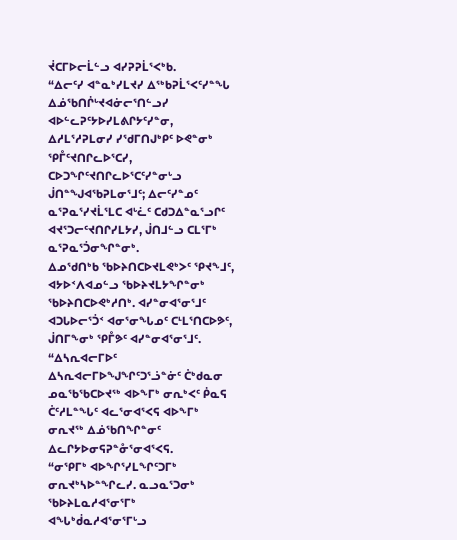ᔫᑕᒥᐅᓕᒫᓪᓗ ᐊᓯᕈᕈᒫᕐᐸᒃᑲ.
“ᐃᓕᑦᓯ ᐊᓐᓇᒃᓯᒪᔪᓯ ᐃᖅᑲᕈᒫᕐᐸᑦᓯᓐᖓ ᐃᓅᖃᑎᒌᒡᔪᐊᓃᓕᕐᑎᓪᓗᓯ ᐊᐅᓪᓚᕈᑦᔭᐅᓯᒪᕕᒋᔭᑦᓯᓐᓂ, ᐃᓱᒪᕐᓱᕈᒪᓂᓯ ᓯᖁᒥᑎᒍᒃᑭᑦ ᐅᕙᓐᓂᒃ ᕿᒤᑦᔪᑎᒋᓚᐅᕐᑕᓯ, ᑕᐅᑐᖏᑦᔪᑎᒋᓚᐅᕐᑕᑦᓯᓐᓂᒡᓗ ᒎᑎᓐᖑᐊᖃᕈᒪᓂᕐᒧᑦ; ᐃᓕᑦᓯᓐᓄᑦ ᓇᕐᕈᓇᕐᓯᔪᒫᕐᒪᑕ ᐊᒡᓛᑦ ᑕᑯᑐᐃᓐᓇᕐᓗᒋᑦ ᐊᔪᕐᑐᓕᑦᔪᑎᒋᓯᒪᔭᓯ, ᒎᑎᒧᓪᓗ ᑕᒪᕐᒥᒃ ᓇᕐᕈᓇᕐᑑᓂᖏᓐᓂᒃ.
ᐃᓄᖁᑎᒃᑲ ᖃᐅᔨᑎᑕᐅᔪᒪᕙᒃᐳᑦ ᕿᔪᖕᒧᑦ, ᐊᔭᐅᑉᐱᐊᓄᓪᓗ ᖃᐅᔨᔪᒪᔭᖏᓐᓂᒃ ᖃᐅᔨᑎᑕᐅᕙᒃᓱᑎᒃ. ᐊᓯᓐᓂᐊᕐᓂᕐᒧᑦ ᐊᑐᒐᐅᓕᕐᑑᑉ ᐊᓂᕐᓂᖓᓄᑦ ᑕᒻᒪᕐᑎᑕᐅᕗᑦ, ᒎᑎᒥᖕᓂᒃ ᕿᒤᕗᑦ ᐊᓯᓐᓂᐊᕐᓂᕐᒧᑦ.
“ᐃᓴᕆᐊᓕᒥᐅᑦ ᐃᓴᕆᐊᓕᒥᐅᖑᖏᑦᑐᕐᓘᓐᓃᑦ ᑖᒃᑯᓇᓂ ᓄᓇᖃᖃᑕᐅᔪᖅ ᐊᐅᖕᒥᒃ ᓂᕆᒃᐸᑦ ᑮᓇᕋ ᑖᑦᓱᒪᓐᖓᑦ ᐊᓚᕐᓂᐊᕐᐸᕋ ᐊᐅᖕᒥᒃ ᓂᕆᔪᖅ ᐃᓅᖃᑎᖏᓐᓂᑦ ᐃᓚᒋᔭᐅᓂᕋᕈᓐᓁᕐᓂᐊᕐᐸᕋ.
“ᓂᕿᒥᒃ ᐊᐅᖏᕐᓯᒪᖏᑦᑐᒥᒃ ᓂᕆᔪᒃᓴᐅᓐᖏᓚᓯ. ᓇᓗᓇᕐᑐᓂᒃ ᖃᐅᔨᒪᓇᓱᐊᕐᓂᕐᒥᒃ ᐊᖓᒃᑰᓇᓱᐊᕐᓂᕐᒥᒡᓗ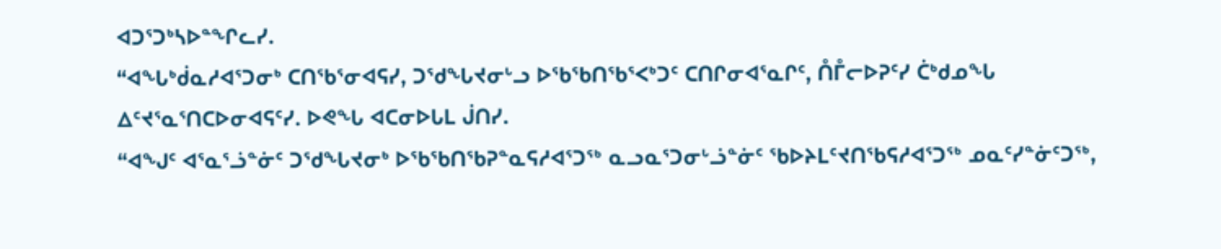ᐊᑐᕐᑐᒃᓴᐅᓐᖏᓚᓯ.
“ᐊᖓᒃᑰᓇᓱᐊᕐᑐᓂᒃ ᑕᑎᖃᕐᓂᐊᕋᓯ, ᑐᖁᖓᔪᓂᒡᓗ ᐅᖃᖃᑎᖃᕐᐸᒃᑐᑦ ᑕᑎᒋᓂᐊᕐᓇᒋᑦ, ᑍᒤᓕᐅᕈᑦᓯ ᑖᒃᑯᓄᖓ ᐃᑦᔪᕐᓇᕐᑎᑕᐅᓂᐊᕋᑦᓯ. ᐅᕙᖓ ᐊᑕᓂᐅᒐᒪ ᒎᑎᓯ.
“ᐊᖑᑦ ᐊᕐᓇᕐᓘᓐᓃᑦ ᑐᖁᖓᔪᓂᒃ ᐅᖃᖃᑎᖃᕈᓐᓇᕋᓱᐊᕐᑐᖅ ᓇᓗᓇᕐᑐᓂᒡᓘᓐᓃᑦ ᖃᐅᔨᒪᑦᔪᑎᖃᕋᓱᐊᕐᑐᖅ ᓄᓇᑦᓯᓐᓃᑦᑐᖅ,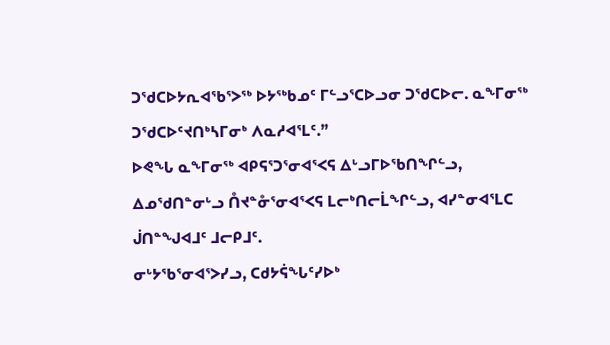ᑐᖁᑕᐅᔭᕆᐊᖃᕐᐳᖅ ᐅᔭᖅᑲᓄᑦ ᒥᓪᓗᕐᑕᐅᓗᓂ ᑐᖁᑕᐅᓕ. ᓇᖕᒥᓂᖅ ᑐᖁᑕᐅᑦᔪᑎᒃᓴᒥᓂᒃ ᐱᓇᓱᐊᕐᒪᑦ.”
ᐅᕙᖓ ᓇᖕᒥᓂᖅ ᐊᑭᕋᕐᑐᕐᓂᐊᕐᐸᕋ ᐃᒡᓗᒥᐅᖃᑎᖏᓪᓗ, ᐃᓄᖁᑎᓐᓂᒡᓗ ᑍᔪᓐᓁᕐᓂᐊᕐᐸᕋ ᒪᓕᒃᑎᓕᒫᖏᓪᓗ, ᐊᓯᓐᓂᐊᕐᒪᑕ ᒎᑎᓐᖑᐊᒧᑦ ᒧᓕᑭᒧᑦ.
ᓂᒡᔭᖃᕐᓂᐊᕐᐳᓯᓗ, ᑕᑯᔭᕌᖓᑦᓯᐅᒃ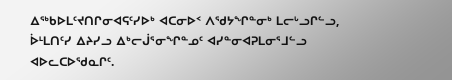ᐃᖅᑲᐅᒪᑦᔪᑎᒋᓂᐊᕋᑦᓯᐅᒃ ᐊᑕᓂᐅᑉ ᐱᖁᔭᖏᓐᓂᒃ ᒪᓕᒡᓗᒋᓪᓗ, ᐆᒻᒪᑎᑦᓯ ᐃᔨᓯᓗ ᐃᒃᓕᒎᕐᓂᖏᓐᓄᑦ ᐊᓯᓐᓂᐊᕈᒪᓂᕐᒧᓪᓗ ᐊᐅᓚᑕᐅᖁᓇᒋᑦ.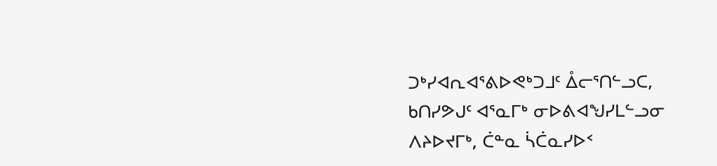ᑐᒃᓯᐊᕆᐊᕐᕕᐅᕙᒃᑐᒧᑦ ᐂᓕᕐᑎᓪᓗᑕ, ᑲᑎᓯᕗᒍᑦ ᐊᕐᓇᒥᒃ ᓂᐅᕕᐊᖑᓯᒪᓪᓗᓂ ᐱᔨᐅᔪᒥᒃ, ᑖᓐᓇ ᓵᑖᓇᓯᐅᑉ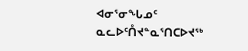ᐊᓂᕐᓂᖓᓄᑦ ᓇᓚᐅᑦᑍᔪᓐᓇᕐᑎᑕᐅᔪᖅ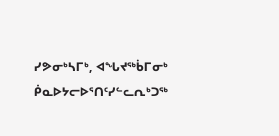ᓯᕗᓂᒃᓴᒥᒃ, ᐊᖓᔪᖅᑳᒥᓂᒃ ᑮᓇᐅᔭᓕᐅᕐᑎᑦᓯᓪᓚᕆᒃᑐᖅ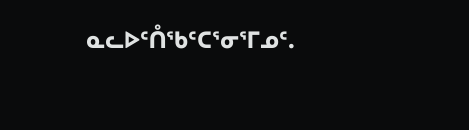ᓇᓚᐅᑦᑍᖃᑦᑕᕐᓂᕐᒥᓄᑦ.